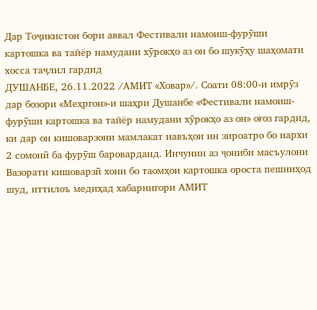Дар Тоҷикистон бори аввал Фестивали намоиш-фурӯши картошка ва тайёр намудани хӯрокҳо аз он бо шукӯҳу шаҳомати хосса таҷлил гардид
ДУШАНБЕ, 26.11.2022 /АМИТ «Ховар»/. Соати 08:00-и имрӯз дар бозори «Меҳргон»-и шаҳри Душанбе «Фестивали намоиш-фурӯши картошка ва тайёр намудани хӯрокҳо аз он» оғоз гардид, ки дар он кишоварзони мамлакат навъҳои ин зироатро бо нархи 2 сомонӣ ба фурӯш бароварданд. Инчунин аз ҷониби масъулони Вазорати кишоварзӣ хони бо таомҳои картошка ороста пешниҳод шуд, иттилоъ медиҳад хабарнигори АМИТ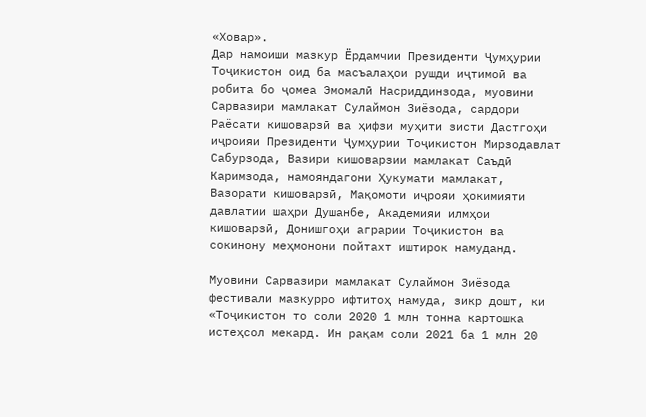«Ховар».
Дар намоиши мазкур Ёрдамчии Президенти Ҷумҳурии Тоҷикистон оид ба масъалаҳои рушди иҷтимоӣ ва робита бо ҷомеа Эмомалӣ Насриддинзода, муовини Сарвазири мамлакат Сулаймон Зиëзода, сардори Раëсати кишоварзӣ ва ҳифзи муҳити зисти Дастгоҳи иҷроияи Президенти Ҷумҳурии Тоҷикистон Мирзодавлат Сабурзода, Вазири кишоварзии мамлакат Саъдӣ Каримзода, намояндагони Ҳукумати мамлакат, Вазорати кишоварзӣ, Мақомоти иҷрояи ҳокимияти давлатии шаҳри Душанбе, Академияи илмҳои кишоварзӣ, Донишгоҳи аграрии Тоҷикистон ва сокинону меҳмонони пойтахт иштирок намуданд.

Муовини Сарвазири мамлакат Сулаймон Зиëзода фестивали мазкурро ифтитоҳ намуда, зикр дошт, ки «Тоҷикистон то соли 2020 1 млн тонна картошка истеҳсол мекард. Ин рақам соли 2021 ба 1 млн 20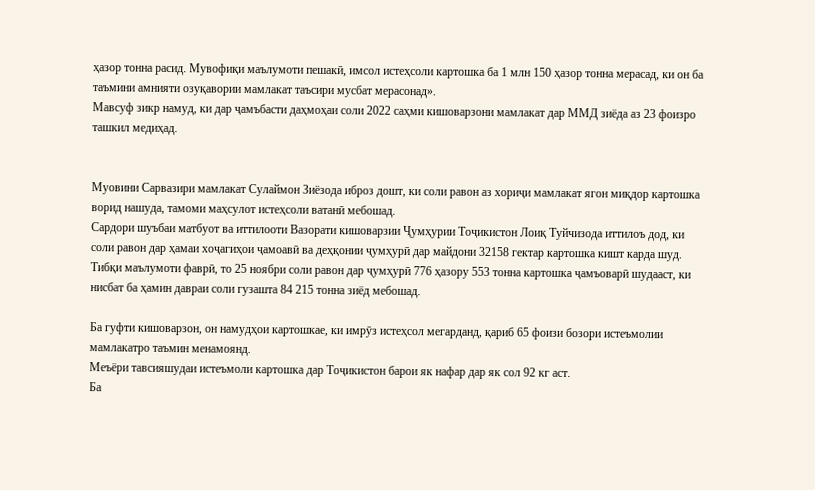ҳазор тонна расид. Мувофиқи маълумоти пешакӣ, имсол истеҳсоли картошка ба 1 млн 150 ҳазор тонна мерасад, ки он ба таъмини амнияти озуқавории мамлакат таъсири мусбат мерасонад».
Мавсуф зикр намуд, ки дар ҷамъбасти даҳмоҳаи соли 2022 саҳми кишоварзони мамлакат дар ММД зиёда аз 23 фоизро ташкил медиҳад.


Муовини Сарвазири мамлакат Сулаймон Зиëзода иброз дошт, ки соли равон аз хориҷи мамлакат ягон миқдор картошка ворид нашуда, тамоми маҳсулот истеҳсоли ватанӣ мебошад.
Сардори шуъбаи матбуот ва иттилооти Вазорати кишоварзии Ҷумҳурии Тоҷикистон Лоиқ Туйчизода иттилоъ дод, ки соли равон дар ҳамаи хоҷагиҳои ҷамоавӣ ва деҳқонии ҷумҳурӣ дар майдони 32158 гектар картошка кишт карда шуд. Тибқи маълумоти фаврӣ, то 25 ноябри соли равон дар ҷумҳурӣ 776 ҳазору 553 тонна картошка ҷамъоварӣ шудааст, ки нисбат ба ҳамин давраи соли гузашта 84 215 тонна зиёд мебошад.

Ба гуфти кишоварзон, он намудҳои картошкае, ки имрӯз истеҳсол мегарданд, қариб 65 фоизи бозори истеъмолии мамлакатро таъмин менамоянд.
Меъёри тавсияшудаи истеъмоли картошка дар Тоҷикистон барои як нафар дар як сол 92 кг аст.
Ба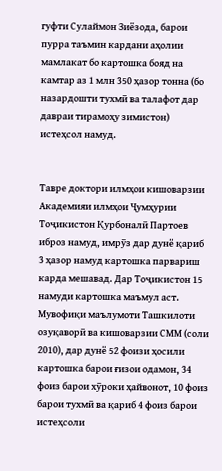гуфти Сулаймон Зиëзода, барои пурра таъмин кардани аҳолии мамлакат бо картошка бояд на камтар аз 1 млн 350 ҳазор тонна (бо назардошти тухмӣ ва талафот дар давраи тирамоҳу зимистон) истеҳсол намуд.


Тавре доктори илмҳои кишоварзии Академияи илмҳои Ҷумҳурии Тоҷикистон Қурбоналӣ Партоев иброз намуд, имрӯз дар дунё қариб 3 ҳазор намуд картошка парвариш карда мешавад. Дар Тоҷикистон 15 намуди картошка маъмул аст.
Мувофиқи маълумоти Ташкилоти озуқаворӣ ва кишоварзии СММ (соли 2010), дар дунё 52 фоизи ҳосили картошка барои ғизои одамон, 34 фоиз барои хӯроки ҳайвонот, 10 фоиз барои тухмӣ ва қариб 4 фоиз барои истеҳсоли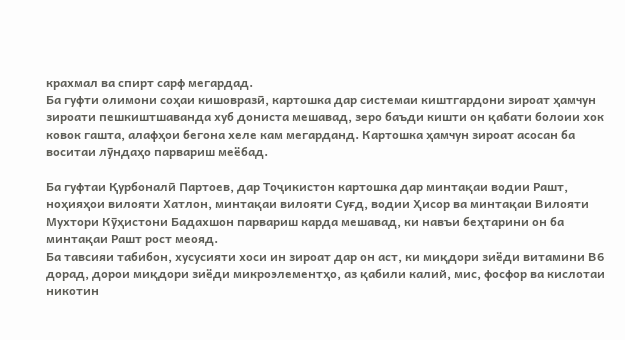крахмал ва спирт сарф мегардад.
Ба гуфти олимони соҳаи кишовразӣ, картошка дар системаи киштгардони зироат ҳамчун зироати пешкиштшаванда хуб дониста мешавад, зеро баъди кишти он қабати болоии хок ковок гашта, алафҳои бегона хеле кам мегарданд. Картошка ҳамчун зироат асосан ба воситаи лӯндаҳо парвариш меёбад.

Ба гуфтаи Қурбоналӣ Партоев, дар Тоҷикистон картошка дар минтақаи водии Рашт, ноҳияҳои вилояти Хатлон, минтақаи вилояти Суғд, водии Ҳисор ва минтақаи Вилояти Мухтори Кӯҳистони Бадахшон парвариш карда мешавад, ки навъи беҳтарини он ба минтақаи Рашт рост меояд.
Ба тавсияи табибон, хусусияти хоси ин зироат дар он аст, ки миқдори зиёди витамини В6 дорад, дорои миқдори зиёди микроэлементҳо, аз қабили калий, мис, фосфор ва кислотаи никотин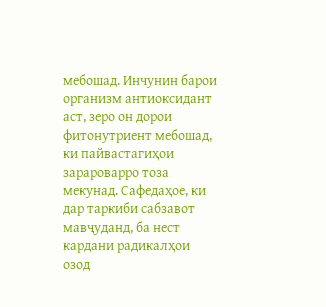мебошад. Инчунин барои организм антиоксидант аст, зеро он дорои фитонутриент мебошад, ки пайвастагиҳои зарароварро тоза мекунад. Сафедаҳое, ки дар таркиби сабзавот мавҷуданд, ба нест кардани радикалҳои озод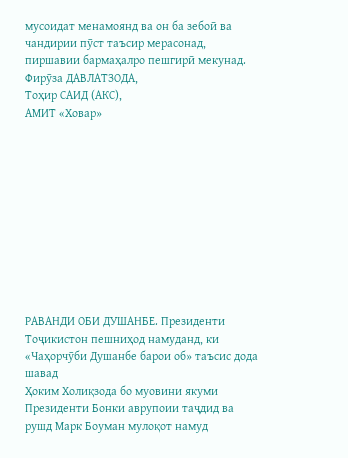мусоидат менамоянд ва он ба зебоӣ ва чандирии пӯст таъсир мерасонад, пиршавии бармаҳалро пешгирӣ мекунад.
Фирӯза ДАВЛАТЗОДА,
Тоҳир САИД (АКС),
АМИТ «Ховар»











РАВАНДИ ОБИ ДУШАНБЕ. Президенти Тоҷикистон пешниҳод намуданд, ки «Чаҳорчӯби Душанбе барои об» таъсис дода шавад
Ҳоким Холиқзода бо муовини якуми Президенти Бонки аврупоии таҷдид ва рушд Марк Боуман мулоқот намуд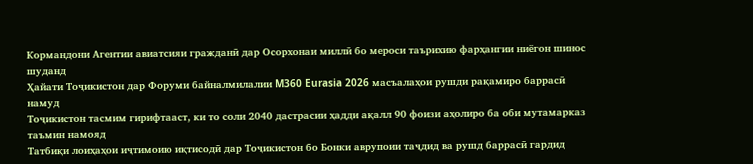Кормандони Агентии авиатсияи гражданӣ дар Осорхонаи миллӣ бо мероси таърихию фарҳангии ниёгон шинос шуданд
Ҳайати Тоҷикистон дар Форуми байналмилалии M360 Eurasia 2026 масъалаҳои рушди рақамиро баррасӣ намуд
Тоҷикистон тасмим гирифтааст, ки то соли 2040 дастрасии ҳадди ақалл 90 фоизи аҳолиро ба оби мутамарказ таъмин намояд
Татбиқи лоиҳаҳои иҷтимоию иқтисодӣ дар Тоҷикистон бо Бонки аврупоии таҷдид ва рушд баррасӣ гардид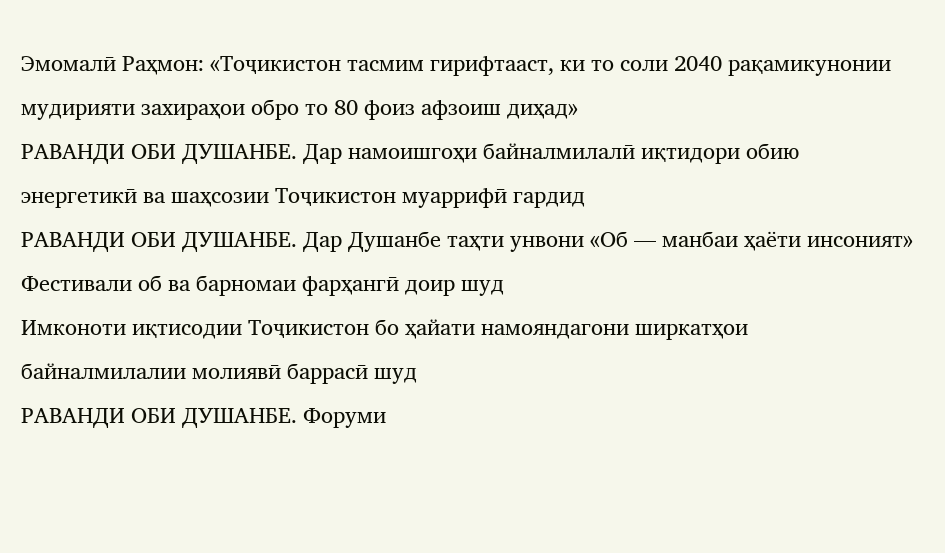Эмомалӣ Раҳмон: «Тоҷикистон тасмим гирифтааст, ки то соли 2040 рақамикунонии мудирияти захираҳои обро то 80 фоиз афзоиш диҳад»
РАВАНДИ ОБИ ДУШАНБЕ. Дар намоишгоҳи байналмилалӣ иқтидори обию энергетикӣ ва шаҳсозии Тоҷикистон муаррифӣ гардид
РАВАНДИ ОБИ ДУШАНБЕ. Дар Душанбе таҳти унвони «Об — манбаи ҳаёти инсоният» Фестивали об ва барномаи фарҳангӣ доир шуд
Имконоти иқтисодии Тоҷикистон бо ҳайати намояндагони ширкатҳои байналмилалии молиявӣ баррасӣ шуд
РАВАНДИ ОБИ ДУШАНБЕ. Форуми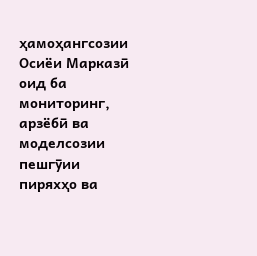ҳамоҳангсозии Осиёи Марказӣ оид ба мониторинг, арзёбӣ ва моделсозии пешгӯии пиряхҳо ва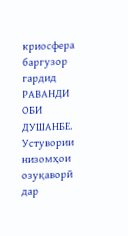криосфера баргузор гардид
РАВАНДИ ОБИ ДУШАНБЕ. Устувории низомҳои озуқаворӣ дар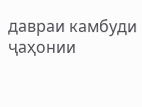давраи камбуди ҷаҳонии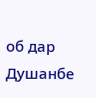об дар Душанбе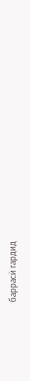баррасӣ гардид